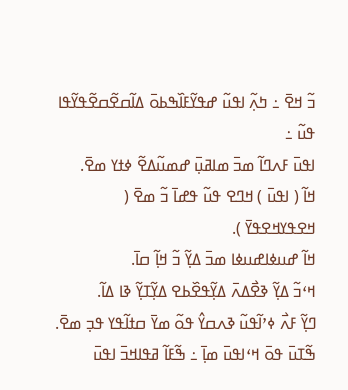ߏ߬ ߞߐ߫ ߸ ߤߍ߲߬ ߊߟߎ߬ ߝߟߌ߬ߓߊ߰ߒߕߋ߫ ߡߊ߬ߛߐ߬ߛߐ߬ߟߌ߬ߟߊ ߟߎ߬ ߸
ߊߟߎ߫ ߓߍߣߊ߬ ߘߏ߫ ߘߊߥߎ߲߫ ߝߘߎ߬ߡߐ߬ ߦߙߌ ߘߐ߫.
ߞߊ߬ ( ߊߟߎ߫ ) ߞߣߐ ߟߎ߬ ߟߝߊ߫ ߏ߬ ߘߐ߫ ( ߞߐߟߌߞߐߟߌ߫ ).
ߞߊ߬ ߝߎߦߊߝߎߦߊ ߘߏ߫ ߡߌ߲߬ ߏ߬ ߞߊ߲߬ ߛߊ߫.
ߞߵߏ߬ ߡߌ߲߬ ߢߐ߯ߡߍ߫ ߡߌ߲߬ߟߐ߰ߕߐ ߡߌ߲߬ߠߌ߲߬ ߢߊ ߡߊ߬.
ߣߌ߲߬ ߓߍ߯ ߦߴߊ߬ߟߎ߬ ߢߍߛߌ߮ ߟߋ߬ ߘߌ߫ ߛߙߊ߬ߟߌ ߟߏ߲ ߘߐ߫.
ߒ߬ߠߎ߫ ߟߋ߫ ߞߵߊߟߎ߫ ߘߊ߲߫ ߸ ߒ߬ߓߊ߬ ߥߟߊߞߏ߫ ߊߟߎ߫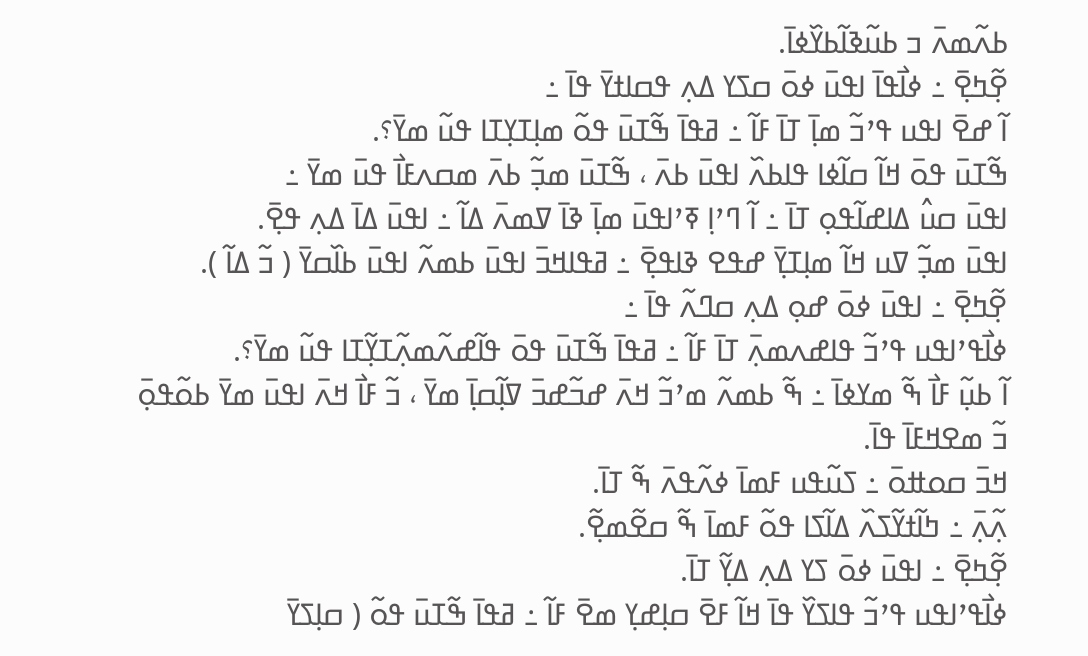ߕߍ߬ߘߍ߫ ߏ ߕߎ߬ߢߊ߬ߕߌ߰ߦߊ߫.
ߐ߲߬ߤߐ߲߫ ߸ ߦߊ߯ߟߊ߫ ߊߟߎ߫ ߦߋ߫ ߛߖߌ ߡߍ߲ ߟߛߊߙߌ߫ ߟߊ߫ ߸
ߊ߬ ߝߐ߫ ߊߟߎ ߟߴߏ߬ ߘߊ߲߫ ߠߊ߫ ߓߊ߬ ߸ ߥߟߊ߫ ߒ߬ߠߎ߫ ߟߋ߬ ߘߊ߲ߠߌ߲ߠߊ ߟߎ߬ ߘߌ߫؟.
ߒ߬ߠߎ߫ ߟߋ߫ ߞߊ߬ ߛߊ߬ߦߊ ߟߊߕߍ߰ ߊߟߎ߫ ߕߍ߫ ، ߒ߬ߠߎ߫ ߘߏ߲߬ ߕߍ߫ ߘߛߍߓߊ߯ ߟߎ߫ ߘߌ߫ ߸
ߊߟߎ߫ ߛߎ߮ ߡߊߝߊ߬ߟߋ߲ ߠߊ߫ ߸ ߊ߬ ߣߴߊ߲ ߧߴߊߟߎ߫ ߘߊ߲߫ ߢߊ߫ ߜߘߍ߫ ߡߊ߬ ߸ ߊߟߎ߫ ߡߊ߫ ߡߍ߲ ߟߐ߲߫.
ߊߟߎ߫ ߘߏ߲߬ ߜߎ ߞߊ߬ ߘߊ߲ߠߌ߲߫ ߝߟߐ ߢߊߟߐ߲߫ ߸ ߥߟߊߞߏ߫ ߊߟߎ߫ ߕߘߍ߬ ߊߟߎ߫ ߕߊ߰ߛߌ߫ ( ߏ߬ ߡߊ߬ ).
ߐ߲߬ߤߐ߲߫ ߸ ߊߟߎ߫ ߦߋ߫ ߝߋ߲ ߡߍ߲ ߛߣߍ߬ ߟߊ߫ ߸
ߦߊ߯ߟߴߊߟߎ ߟߴߏ߬ ߟߊߝߍߘߍ߲߫ ߠߊ߫ ߓߊ߬ ߸ ߥߟߊ߫ ߒ߬ߠߎ߫ ߟߋ߫ ߟߊ߬ߝߍ߬ߘߍ߲߬ߠߌ߲߬ߠߊ ߟߎ߬ ߘߌ߫؟.
ߊ߬ ߕߎ߲߬ ߓߊ߯ ߒ߬ ߘߌߦߊ߫ ߸ ߒ߬ ߕߘߍ߬ ߘߴߏ߬ ߞߍ߫ ߝߏ߬ߝߏ߫ ߜߊ߲߬ߛߊ߲߫ ߘߌ߫ ، ߏ߬ ߓߊ߯ ߞߍ߫ ߊߟߎ߫ ߘߌ߫ ߕߋ߬ߟߋ߲߫ ߏ߬ ߘߐߞߓߊ߫ ߟߊ߫.
ߞߏ߫ ߛߋߚߋ߫ ߸ ߖߎ߬ߟߎ ߓߘߊ߫ ߦߍ߬ߟߍ߫ ߒ߬ ߠߊ߫.
ߍ߲߬ߍ߲߫ ߸ ߤߊ߬ߙߌ߬ߖߍ߰ ߡߊ߬ߖߊ ߟߋ߬ ߓߘߊ߫ ߒ߬ ߛߐ߬ߘߐ߲߬.
ߐ߲߬ߤߐ߲߫ ߸ ߊߟߎ߫ ߦߋ߫ ߖߌ ߡߍ߲ ߡߌ߲߬ ߠߊ߫.
ߦߊ߯ߟߴߊߟߎ ߟߴߏ߬ ߟߊߖߌ߰ ߟߊ߫ ߞߊ߬ ߓߐ߫ ߛߊ߲ߝߌ߲ ߘߐ߫ ߓߊ߬ ߸ ߥߟߊ߫ ߒ߬ߠߎ߫ ߟߋ߬ ( ߛߊ߲ߖߌ߫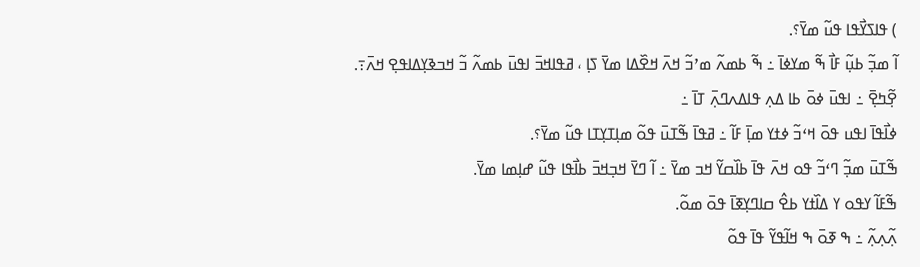) ߟߊߖߌ߯ߟߊ ߟߎ߬ ߘߌ߫؟.
ߊ߬ ߘߏ߲߬ ߕߎ߲߬ ߓߊ߯ ߒ߬ ߘߌߦߊ߫ ߸ ߒ߬ ߕߘߍ߬ ߘߴߏ߬ ߞߍ߫ ߞߐ߰ߡߊ ߘߌ߫ ߖߊ߲ ، ߥߟߊߞߏ߫ ߊߟߎ߫ ߕߘߍ߬ ߏ߬ ߞߏߢߌ߲ߡߊߟߐ߲ ߞߍ߫߹.
ߐ߲߬ߤߐ߲߫ ߸ ߊߟߎ߫ ߦߋ߫ ߕߊ ߡߍ߲ ߟߊߡߍߣߍ߲߫ ߠߊ߫ ߸
ߦߊ߯ߟߊ߫ ߊߟߎ ߟߋ߫ ߞߵߏ߬ ߦߙߌ ߘߊ߲߫ ߓߊ߬ ߸ ߥߟߊ߫ ߒ߬ߠߎ߫ ߟߋ߬ ߘߊ߲ߠߌ߲ߠߊ ߟߎ߬ ߘߌ߫؟.
ߒ߬ߠߎ߫ ߘߏ߲߬ ߣߵߏ߬ ߟߋ ߞߍ߫ ߟߊ߫ ߕߊ߰ߛߌ߬ ߞߏ ߘߌ߫ ߸ ߊ߬ ߣߌ߫ ߞߏ߲ߞߏ߫ ߕߊ߯ߟߊ ߟߎ߬ ߝߊ߲ߘߊ ߘߌ߫.
ߒ߬ߓߊ߬ ߌߟߋ ߌ ߡߊ߰ߙߌ ߕߐ߮ ߛߊߣߌ߲ߧߊ߫ ߟߋ߫ ߘߋ߬.
ߍ߲߬ߍ߲ߍ߲߬ ߸ ߒ ߧߋ߫ ߒ ߞߊ߬ߟߌ߬ ߟߊ߫ ߟߋ߬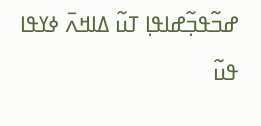ߝߏ߬ߟߏ߲߬ߝߊߟߊ߲ ߠߎ߬ ߡߊߞߍ߫ ߦߌߟߊ ߟߎ߬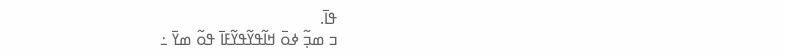ߟߊ߫.
ߏ ߘߏ߲߬ ߦߋ߫ ߞߊ߬ߟߌ߬ߟߌ߬ߓߊ߫ ߟߋ߬ ߘߌ߫ ߸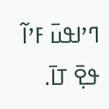ߣߴߊߟߎ߫ ߓߴߊ߬ ߟߐ߲߫ ߠߊ߫.